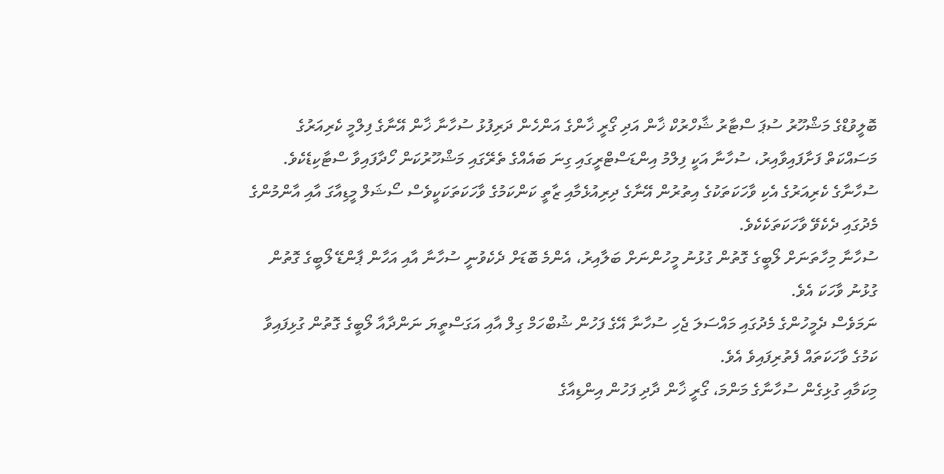ބޮލީވުޑްގެ މަޝްހޫރު ސުޕަ ސްޓާރު ޝާހްރުކް ޚާން އަދި ގޯރީ ޚާންގެ އަންހެން ދަރިފުޅު ސުހާނާ ޚާން އޭނާގެ ފިލްމީ ކެރިއަރުގެ މަސައްކަތް ފަށާފައިވާއިރު، ސުހާނާ އަކީ ފިލްމު އިންޑަސްޓްރީގައި ގިނަ ބައެއްގެ ތެރޭގައި މަޝްހޫރުކަން ހޯދާފައިވާ ސްޓާކިޑެކެވެ.
ސުހާނާގެ ކެރިއަރުގެ އެކި ވާހަކަތަކުގެ އިތުރުން އޭނާގެ ދިރިއުޅެމާއި ޒާތީ ކަންކަމުގެ ވާހަކަތަކަކީވެސް ސޯޝަލް މީޑިއާގަ އާއި އާންމުންގެ މެދުގައި ދެކެވޭ ވާހަކަތަކެކެވެ.
ސުހާނާ މިހާތަނަށް ލޯބީގެ ގޮތުން ގުޅުނު މީހުންނަށް ބަލާއިރު، އެންމެ ބޮޑަށް ދެކެވުނީ ސުހާނާ އާއި އަހާން ޕާންޑޭ ލޯބީގެ ގޮތުން ގުޅުނު ވާހަކަ އެވެ.
ނަމަވެސް ދެމީހުންގެ މެދުގައި މައްސަލަ ޖެހި ސުހާނާ އޭގެ ފަހުން ޝުބްހަމް ގިލް އާއި އަގަސްތީޔަ ނަންދާއާ ލޯބީގެ ގޮތުން ގުޅިފައިވާ ކަމުގެ ވާހަކަތައް ފެތުރިފައިވެ އެވެ.
މިކަމާއި ގުޅިގެން ސުހާނާގެ މަންމަ، ގޯރީ ޚާން ދާދި ފަހުން އިންޑިއާގެ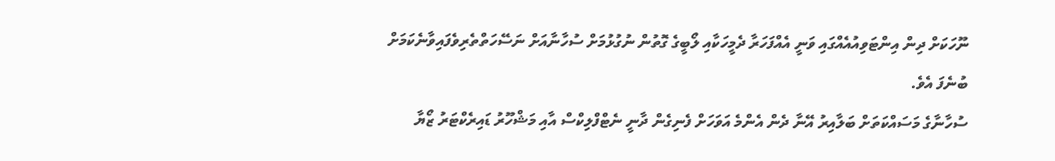ނޫހަކަށް ދިން އިންޓަވިއުއެއްގައި ވަނީ އެއްފަހަރާ ދެމީހަކާއި ލޯބީގެ ގޮތުން ނުގުޅުމަށް ސުހާނާއަށް ނަސޭހަތްތެރިވެފައިވާނެކަމަށް ބުނެފަ އެވެ.
ސުހާނާގެ މަސައްކަތަށް ބަލާއިރު އޭނާ ދެން އެންމެ އަވަހަށް ފެނިގެން ދާނީ ނެޓްފްލިކްސް އާއި މަޝްހޫރު ޑައިރެކްޓަރު ޒޯޔާ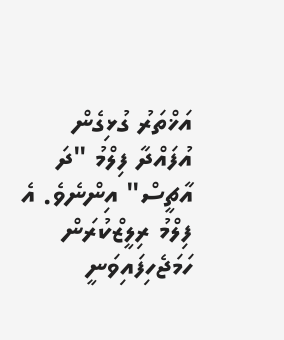އަޚްތަރު ގުޅިގެން އުފައްދާ ފިލްމު "ދަ އާޗީސް" އިންނެވެ. އެ ފިލްމު ރިލީޒްކުރަން ހަމަޖެހިފައިވަނީ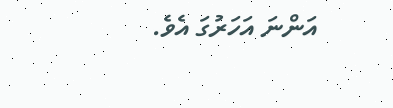އަންނަ އަހަރުގަ އެވެ.